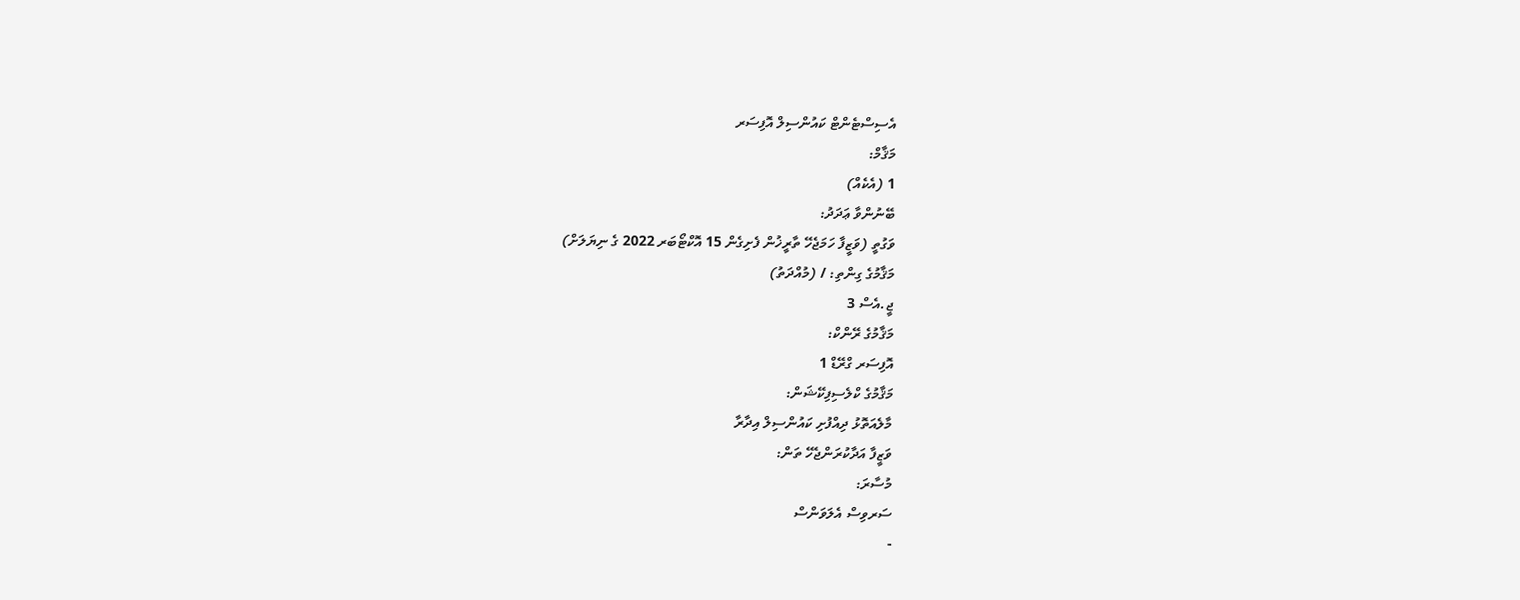އެސިސްޓެންޓް ކައުންސިލް އޮފިސަރ
މަޤާމް:
1 (އެކެއް)
ބޭނުންވާ ޢަދަދު:
ވަގުތީ (ވަޒީފާ ހަމަޖެހޭ ތާރީޚުން ފެށިގެން 15 އޮކްޓޯބަރ 2022 ގެ ނިޔަލަށް)
މަޤާމުގެ ގިންތި: / (މުއްދަތު)
ޖީ.އެސް 3
މަޤާމުގެ ރޭންކް:
އޮފިސަރ ގްރޭޑް 1
މަޤާމުގެ ކްލެސިފިކޭޝަން:
މާލެއަތޮޅު ދިއްފުށި ކައުންސިލް އިދާރާ
ވަޒީފާ އަދާކުރަންޖެހޭ ތަން:
މުސާރަ:
ސަރވިސް އެލަވަންސް
-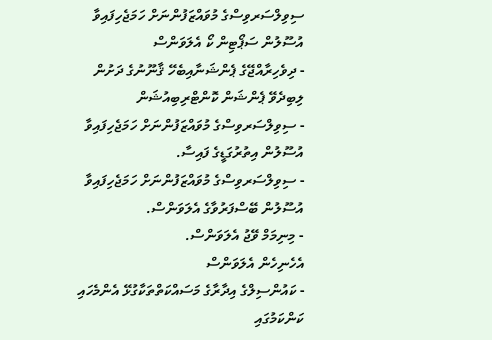ސިވިލްސަރވިސްގެ މުވައްޒަފުންނަށް ހަމަޖެހިފައިވާ އުސޫލުން ސަޕޯޓިން ކޯ އެލަވަންސް
- ދިވެހިރާއްޖޭގެ ޕެންޝަނާއިބެހޭ ޤާނޫނުގެ ދަށުން ލިބިދެވޭ ޕެންޝަން ކޮންޓްރިބިއުޝަން
- ސިވިލްސަރވިސްގެ މުވައްޒަފުންނަށް ހަމަޖެހިފައިވާ އުސޫލުން އިތުރުގަޑީގެ ފައިސާ.
- ސިވިލްސަރވިސްގެ މުވައްޒަފުންނަށް ހަމަޖެހިފައިވާ އުސޫލުން ބޭސްފަރުވާގެ އެލަވަންސް.
- މިނިމަމް ވޭޖު އެލަވަންސް.
އެހެނިހެން އެލަވަންސް
- ކައުންސިލްގެ އިދާރާގެ މަސައްކަތްތަކާގުޅޭ އެންމެހައި ކަންކަމުގައި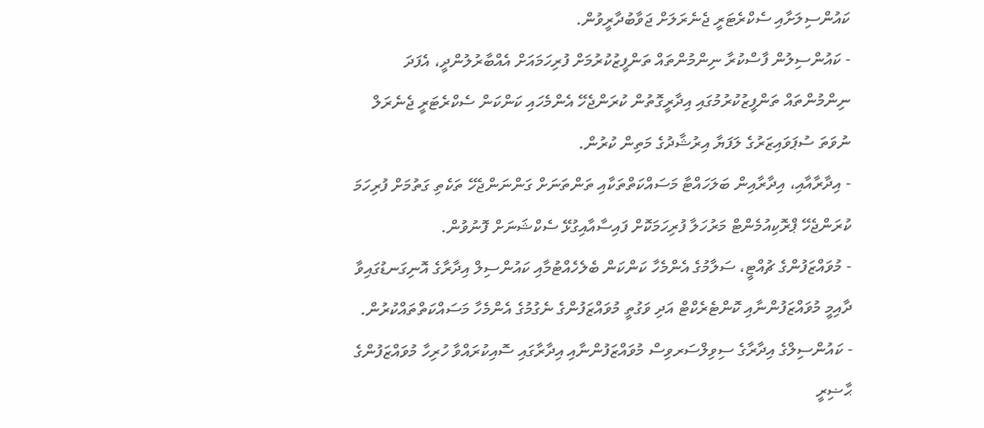ކައުންސިލަށާއި ސެކްރެޓަރީ ޖެނެރަލަށް ޖަވާބުދާރީވުން.
- ކައުންސިލުން ފާސްކުރާ ނިންމުންތައް ތަންފީޒުކުރުމަށް ފުރިހަމައަށް އެއްބާރުލުންދީ، އެފަދަ ނިންމުންތައް ތަންފީޒުކުރުމުގައި އިދާރީގޮތުން ކުރަންޖެހޭ އެންމެހައި ކަންކަން ސެކްރެޓަރީ ޖެނެރަލް ނުވަތަ ސުޕަވައިޒަރުގެ ލަފަޔާ އިރުޝާދުގެ މަތިން ކުރުން.
- އިދާރާއާއި، އިދާރާއިން ބަލަހައްޓާ މަސައްކަތްތަކާއި ތަންތަނަށް ގަންނަންޖެހޭ ތަކެތި ގަތުމަށް ފުރިހަމަ ކުރަންޖެހޭ ޕްރޮކިއުމެންޓް މަރުހަލާ ފުރިހަމަކޮށް ފައިސާއާއިގުޅޭ ސެކްޝަނަށް ފޮނުވުން.
- މުވައްޒަފުންގެ ޗުއްޓީ، ސަލާމުގެ އެންމެހާ ކަންކަން ބެލެހެއްޓުމާއި ކައުންސިލް އިދާރާގެ އޮނިގަނޑުގައިވާ ދާއިމީ މުވައްޒަފުންނާއި ކޮންޓެރެކްޓް އަދި ވަގުތީ މުވައްޒަފުންގެ ނެގުމުގެ އެންމެހާ މަސައްކަތްތައްކުރުން.
- ކައުންސިލްގެ އިދާރާގެ ސިވިލްސަރވިސް މުވައްޒަފުންނާއި އިދާރާގައި ސޮއިކުރައްވާ ހުރިހާ މުވައްޒަފުންގެ ޙާޟިރީ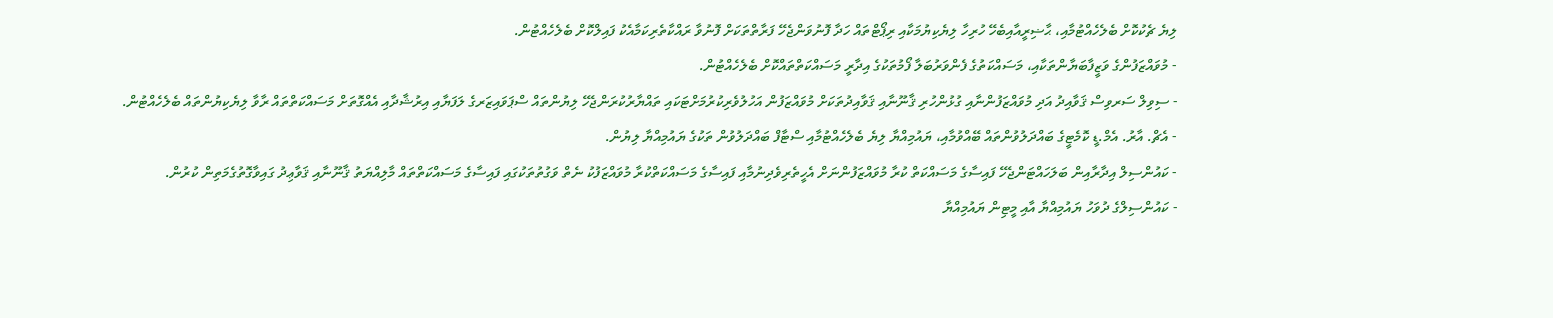ލިޔެ ޗެކުކޮށް ބެލެހެއްޓުމާއި، ޙާޟިރީއާއިބެހޭ ހުރިހާ ލިޔެކިޔުމަކާއި ރިޕޯޓްތައް ހަދާ ފޮނުވަންޖެހޭ ފަރާތްތަކަށް ފޮނުވާ ރައްކާތެރިކަމާއެކު ފައިލްކޮށް ބެލެހެއްޓުން.
- މުވައްޒަފުންގެ ވަޒީފާބަޔާންތަކާއި، މަސައްކަތުގެ ފެންވަރުބަލާ ފޯމުތަކުގެ އިދާރީ މަސައްކަތްތައްކޮށް ބެލެހެއްޓުން.
- ސިވިލް ސަރވިސް ޤަވާއިދު އަދި މުވައްޒަފުންނާއި ގުޅުންހުރި ޤާނޫނާއި ޤަވާއިދުތަކަށް މުވައްޒަފުން އަހުލުވެރިކުރުމަށްޓަކައި ތައްޔާރުކުރަންޖެހޭ ލިޔުންތައް ސްޕަވައިޒަރގެ ލަފަޔާއި އިރުޝާދާއި އެއްގޮތަށް މަސައްކަތްތައް ރާވާ ލިޔެކިޔުންތައް ބެލެހެއްޓުން.
- އެޗް. އާރު. އެމް.ޑީ ކޮމެޓީގެ ބައްދަލުވުންތައް ބޭއްވުމާއި، ޔައުމިއްޔާ ލިޔެ ބެލެހެއްޓުމާއި ސްޓާފް ބައްދަލުވުން ތަކުގެ ޔައުމިއްޔާ ލިޔުން.
- ކައުންސިލް އިދާރާއިން ބަލަހައްޓަންޖެހޭ ފައިސާގެ މަސައްކަތް ކުރާ މުވައްޒަފުންނަށް އެހީތެރިވެދިނުމާއި ފައިސާގެ މަސައްކަތްކުރާ މުވައްޒަފުކު ނެތް ވަގުތުތަކުގައި ފައިސާގެ މަސައްކަތްތައް މާލިއްޔަތު ޤާނޫނާއި ޤަވާޢިދު ގައިވާގޮތުގެމަތިން ކުރުން.
- ކައުންސިލްގެ ދުވަހު ޔައުމިއްޔާ އާއި މީޓިން ޔައުމިއްޔާ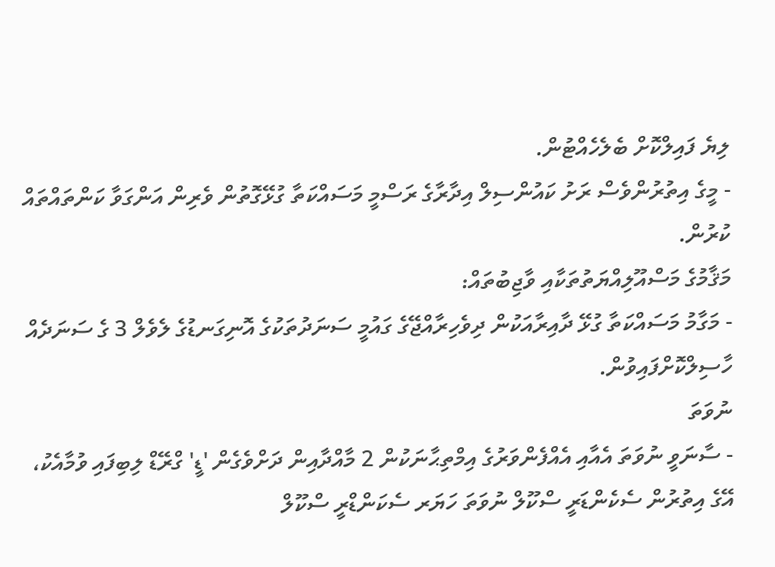ލިޔެ ފައިލްކޮށް ބެލެހެއްޓުން.
- މީގެ އިތުރުންވެސް ރަށު ކައުންސިލް އިދާރާގެ ރަސްމީ މަސައްކަތާ ގުޅޭގޮތުން ވެރިން އަންގަވާ ކަންތައްތައް ކުރުން.
މަޤާމުގެ މަސްއޫލިއްޔަތުތަކާއި ވާޖިބުތައް:
- މަގާމު މަސައްކަތާ ގުޅޭ ދާއިރާއަކުން ދިވެހިރާއްޖޭގެ ގައުމީ ސަނަދުތަކުގެ އޮނިގަނޑުގެ ލެވެލް 3 ގެ ސަނަދެއް ހާސިލްކޮށްފައިވުން.
ނުވަތަ
- ސާނަވީ ނުވަތަ އެއާއި އެއްފެންވަރުގެ އިމްތިޙާނަކުން 2 މާއްދާއިން ދަށްވެގެން 'ޑީ' ގްރޭޑް ލިބިފައި ވުމާއެކު، އޭގެ އިތުރުން ސެކެންޑަރީ ސްކޫލް ނުވަތަ ހަޔަރ ސެކަންޑްރީ ސްކޫލް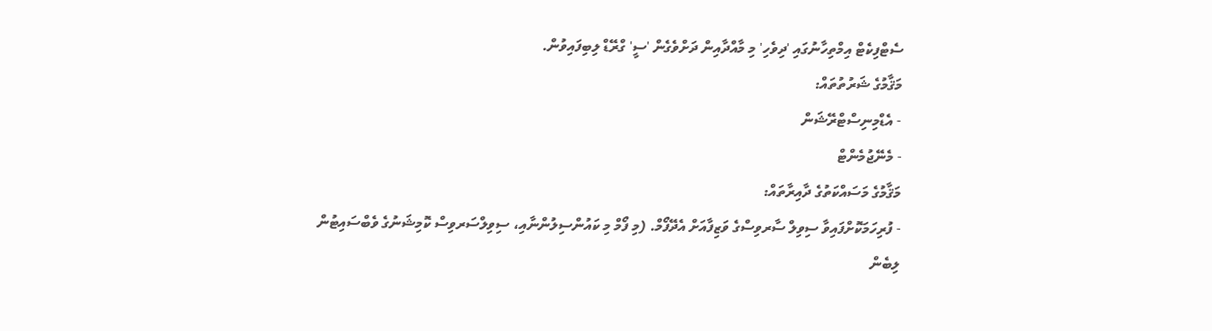ސެޓްފިކެޓް އިމްތިހާނުގައި 'ދިވެހި' މި މާއްދާއިން ދަށްވެގެން 'ސީ' ގްރޭޑް ލިބިފައިވުން.
މަޤާމުގެ ޝަރުތުތައް:
- އެޑްމިނިސްޓްރޭޝަން
- މެނޭޖުމެންޓް
މަޤާމުގެ މަސައްކަތުގެ ދާއިރާތައް:
- ފުރިހަމަކޮށްފައިވާ ސިވިލް ސާރވިސްގެ ވަޒިފާއަށް އެދޭފޯމް. (މި ފޯމް މި ކައުންސިލުންނާއި، ސިވިލްސަރވިސް ކޮމިޝަނުގެ ވެބްސައިޓުން ލިބެން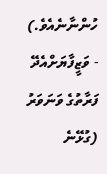ހުންނާނެއެވެ.)
- ވަޒީފާޔަށްއެދޭ ފަރާތުގެ ވަނަވަރު (ގުޅޭނެ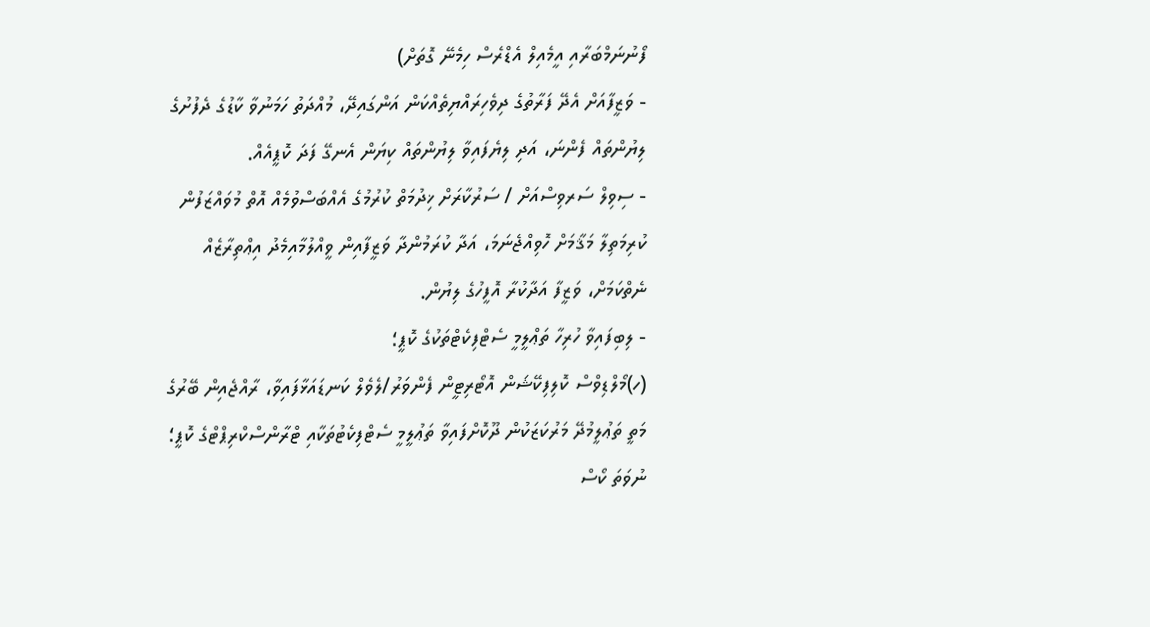ފޯނުނަމްބަރާއި އީމެއިލް އެޑްރެސް ހިމެނޭ ގޮތަށް)
- ވަޒީފާއަށް އެދޭ ފަރާތުގެ ދިވެހިރައްޔިތެއްކަން އަންގައިދޭ، މުއްދަތު ހަމަނުވާ ކާޑުގެ ދެފުށުގެ ލިޔުންތައް ފެންނަ، އަދި ލިޔެފައިވާ ލިޔުންތައް ކިޔަން އެނގޭ ފަދަ ކޮޕީއެއް.
- ސިވިލް ސަރވިސްއަށް / ސަރުކާރަށް ޚިދުމަތް ކުރުމުގެ އެއްބަސްވުމެއް އޮތް މުވައްޒަފުން ކުރިމަތިލާ މަޤާމަށް ހޮވިއްޖެނަމަ، އަދާ ކުރަމުންދާ ވަޒީފާއިން ވީއްލުމާއިމެދު އިޢްތިރާޒެއް ނެތްކަމަށް، ވަޒީފާ އަދާކުރާ އޮފީހުގެ ލިޔުން.
- ލިބިފައިވާ ހުރިހާ ތަޢްލީމީ ސެޓްފިކެޓްތަކުގެ ކޮޕީ؛
(ހ)މޯލްޑިވްސް ކޮލިފިކޭޝަން އޮޓޯރިޓީން ފެންވަރު/ލެވެލް ކަނޑައަޅާފައިވާ، ރާއްޖެއިން ބޭރުގެ މަތީ ތަޢުލީމުދޭ މަރުކަޒަކުން ދޫކޮށްފައިވާ ތަޢުލީމީ ސެޓްފިކެޓުތަކާއި ޓްރާންސްކްރިޕްޓްގެ ކޮޕީ؛ ނުވަތަ ކޯސް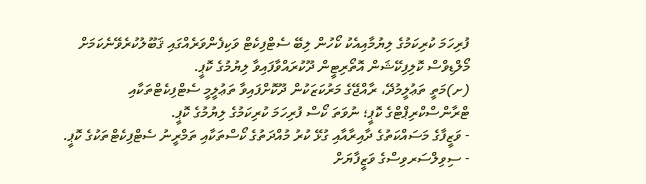ފުރިހަމަ ކުރިކަމުގެ ލިޔުމާއިއެކު ކޯހުން ލިބޭ ސެޓްފިކެޓް ވަކިފެންވަރެއްގައި ޤަބޫލުކުރެވޭނެކަމަށް މޯލްޑިވްސް ކޮލިފިކޭޝަން އޮތޯރިޓީން ދޫކުރައްވާފައިވާ ލިޔުމުގެ ކޮޕީ.
(ށ)މަތީ ތަޢުލީމުދޭ، ރާއްޖޭގެ މަރުކަޒަކުން ދޫކޮށްފައިވާ ތަޢުލީމީ ސެޓްފިކެޓްތަކާއި ޓްރާންސްކްރިޕްޓްގެ ކޮޕީ؛ ނުވަތަ ކޯސް ފުރިހަމަ ކުރިކަމުގެ ލިޔުމުގެ ކޮޕީ.
- ވަޒީފާގެ މަސައްކަތުގެ ދާއިރާއާއި ގުޅޭ ކުރު މުއްދަތުގެ ކޯސްތަކާއި ތަމްރީނު ސެޓްފިކެޓްތަކުގެ ކޮޕީ.
- ސިވިލްސަރވިސްގެ ވަޒީފާޔަށް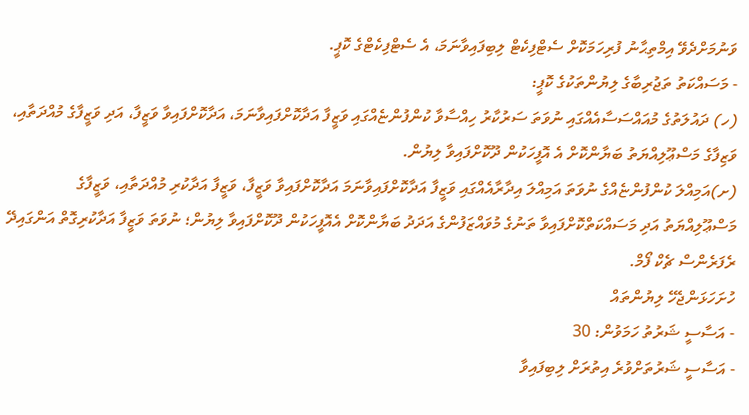ވަނުމަށްދެވޭ އިމްތިޙާނު ފުރިހަމަކޮށް ސެޓްފިކެޓް ލިބިފައިވާނަމަ، އެ ސެޓްފިކެޓްގެ ކޮޕީ.
- މަސައްކަތު ތަޖުރިބާގެ ލިޔުންތަކުގެ ކޮޕީ:
(ހ) ދައުލަތުގެ މުއައްސަސާއެއްގައި ނުވަތަ ސަރުކާރު ހިއްސާވާ ކުންފުންޏެއްގައި ވަޒީފާ އަދާކޮށްފައިވާނަމަ، އަދާކޮށްފައިވާ ވަޒީފާ، އަދި ވަޒީފާގެ މުއްދަތާއި، ވަޒިފާގެ މަސްޢޫލިއްޔަތު ބަޔާންކޮށް އެ އޮފީހަކުން ދޫކޮށްފައިވާ ލިޔުން.
(ށ)އަމިއްލަ ކުންފުންޏެއްގެ ނުވަތަ އަމިއްލަ އިދާރާއެއްގައި ވަޒީފާ އަދާކޮށްފައިވާނަމަ އަދާކޮށްފައިވާ ވަޒީފާ، ވަޒީފާ އަދާކުރި މުއްދަތާއި، ވަޒީފާގެ މަސްޢޫލިއްޔަތު އަދި މަސައްކަތްކޮށްފައިވާ ތަނުގެ މުވައްޒަފުންގެ އަދަދު ބަޔާންކޮށް އެއޮފީހަކުން ދޫކޮށްފައިވާ ލިޔުން؛ ނުވަތަ ވަޒީފާ އަދާކުރިގޮތް އަންގައިދޭ ރެފަރެންސް ޗެކް ފޯމް.
ހުށަހަޅަންޖެހޭ ލިޔުންތައް
- އަސާސީ ޝަރުތު ހަމަވުން: 30
- އަސާސީ ޝަރުތަށްވުރެ އިތުރަށް ލިބިފައިވާ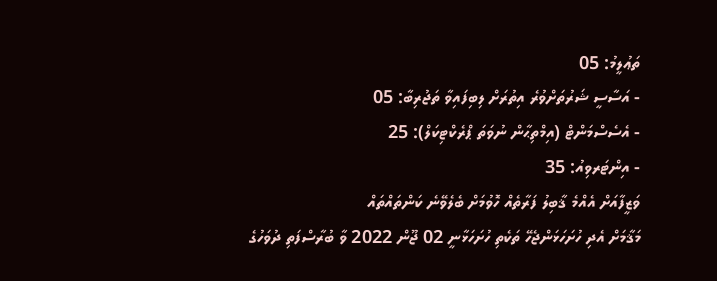ތަޢުލީމު: 05
- އަސާސީ ޝަރުތަށްވުރެ އިތުރަށް ލިބިފައިވާ ތަޖުރިބާ: 05
- އެސެސްމަންޓް (އިމްތިޙާން ނުވަތަ ޕްރެކްޓިކަލް): 25
- އިންޓަރވިއު: 35
ވަޒީފާއަށް އެއްމެ ޤާބިލު ފަރާތެއް ހޮވުމަށް ބެލެވޭނެ ކަންތައްތައް
މަޤާމަށް އެދި ހުށަހަޅަންޖެހޭ ތަކެތި ހުށަހަޅާނީ 02 ޖޫން 2022 ވާ ބުރާސްފަތި ދުވަހުގެ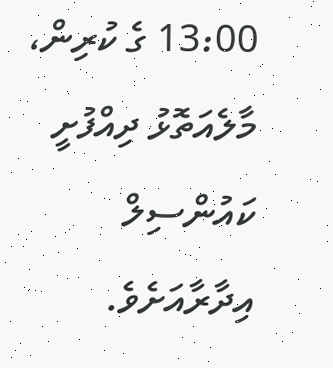13:00 ގެ ކުރިން، މާލެއަތޮޅު ދިއްފުށީ ކައުންސިލް އިދާރާއަށެވެ.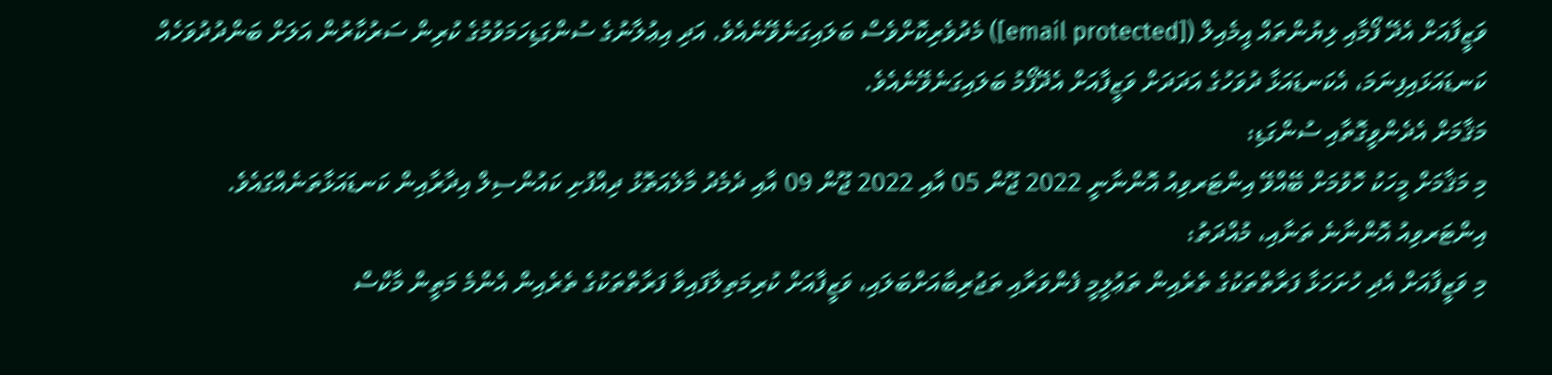ވަޒީފާއަށް އެދޭ ފޯމާއި ލިޔުންތައް އީމެއިލް ([email protected]) މެދުވެރިކޮށްވެސް ބަލައިގަނެވޭނެއެވެ. އަދި އިޢުލާނުގެ ސުންގަޑިހަމަވުމުގެ ކުރިން ސަރުކާރުން އަލަށް ބަންދުދުވަހެއް ކަނޑައަޅައިފިނަމަ، އެކަނޑައަޅާ ދުވަހުގެ އަދަދަށް ވަޒީފާއަށް އެދޭފޯމު ބަލައިގަނެވޭނެއެވެ.
މަޤާމަށް އެދެންވީގޮތާއި ސުންގަޑި:
މި މަޤާމަށް މީހަކު ހޮވުމަށް ބޭއްވޭ އިންޓަރވިއު އޮންނާނީ 2022 ޖޫން 05 އާއި 2022 ޖޫން 09 އާއި ދެމެދު މާލެއަތޮޅު ދިއްފުށި ކައުންސިލް އިދާރާއިން ކަނޑައަޅާތަނެއްގައެވެ.
އިންޓަރވިއު އޮންނާނެ ތަނާއި، މުއްދަތު:
މި ވަޒީފާއަށް އެދި ހުށަހަޅާ ފަރާތްތަކުގެ ތެރެއިން ތަޢުލީމީ ފެންވަރާއި ތަޖުރިބާއަށްބަލައި، ވަޒީފާއަށް ކުރިމަތިލާފައިވާ ފަރާތްތަކުގެ ތެރެއިން އެންމެ މަތީން މާކްސް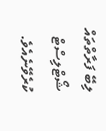ލިބޭ ފަރާތްތައް ޝޯޓްލިސްޓް ކުރެވޭނެއެވެ.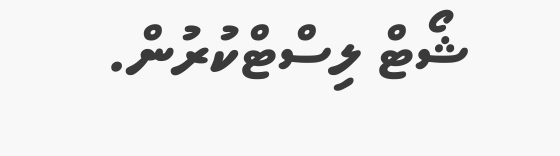ޝޯޓް ލިސްޓްކުރުން.